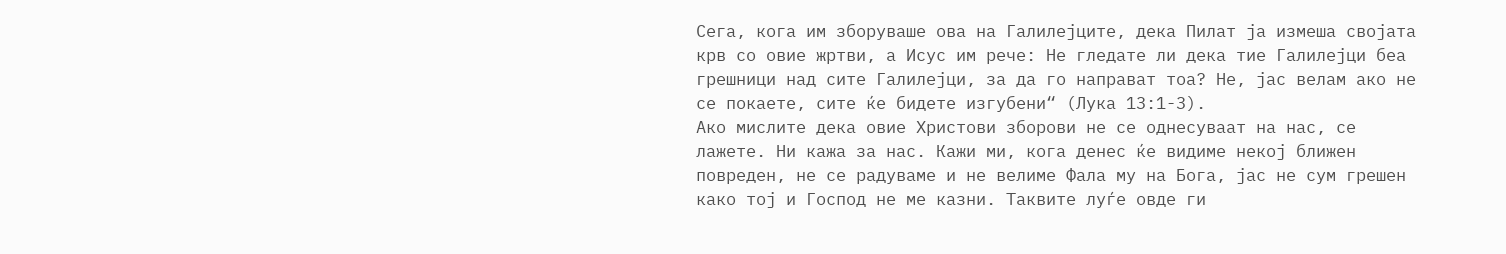Сега, кога им зборуваше ова на Галилејците, дека Пилат ја измеша својата крв со овие жртви, а Исус им рече: Не гледате ли дека тие Галилејци беа грешници над сите Галилејци, за да го направат тоа? Не, јас велам ако не се покаете, сите ќе бидете изгубени“ (Лука 13:1-3).
Ако мислите дека овие Христови зборови не се однесуваат на нас, се лажете. Ни кажа за нас. Кажи ми, кога денес ќе видиме некој ближен повреден, не се радуваме и не велиме Фала му на Бога, јас не сум грешен како тој и Господ не ме казни. Таквите луѓе овде ги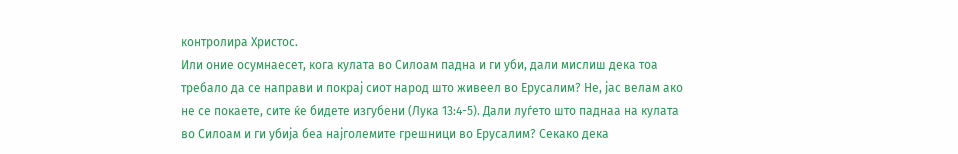контролира Христос.
Или оние осумнаесет, кога кулата во Силоам падна и ги уби, дали мислиш дека тоа требало да се направи и покрај сиот народ што живеел во Ерусалим? Не, јас велам ако не се покаете, сите ќе бидете изгубени (Лука 13:4-5). Дали луѓето што паднаа на кулата во Силоам и ги убија беа најголемите грешници во Ерусалим? Секако дека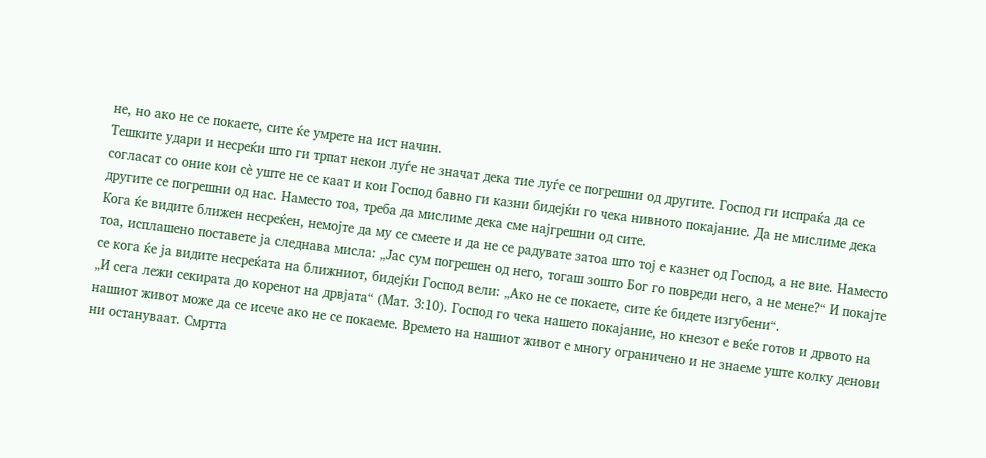не, но ако не се покаете, сите ќе умрете на ист начин.
Тешките удари и несреќи што ги трпат некои луѓе не значат дека тие луѓе се погрешни од другите. Господ ги испраќа да се согласат со оние кои сè уште не се каат и кои Господ бавно ги казни бидејќи го чека нивното покајание. Да не мислиме дека другите се погрешни од нас. Наместо тоа, треба да мислиме дека сме најгрешни од сите.
Кога ќе видите ближен несреќен, немојте да му се смеете и да не се радувате затоа што тој е казнет од Господ, а не вие. Наместо тоа, исплашено поставете ја следнава мисла: „Јас сум погрешен од него, тогаш зошто Бог го повреди него, а не мене?“ И покајте се кога ќе ја видите несреќата на ближниот, бидејќи Господ вели: „Ако не се покаете, сите ќе бидете изгубени“.
„И сега лежи секирата до коренот на дрвјата“ (Мат. 3:10). Господ го чека нашето покајание, но кнезот е веќе готов и дрвото на нашиот живот може да се исече ако не се покаеме. Времето на нашиот живот е многу ограничено и не знаеме уште колку денови ни остануваат. Смртта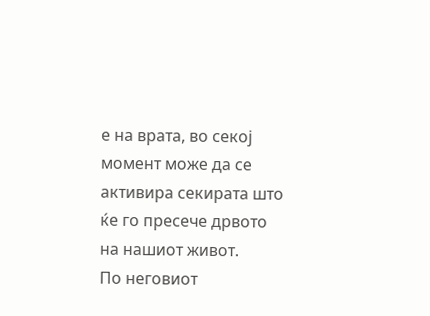е на врата, во секој момент може да се активира секирата што ќе го пресече дрвото на нашиот живот.
По неговиот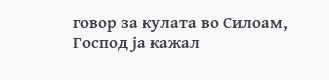говор за кулата во Силоам, Господ ја кажал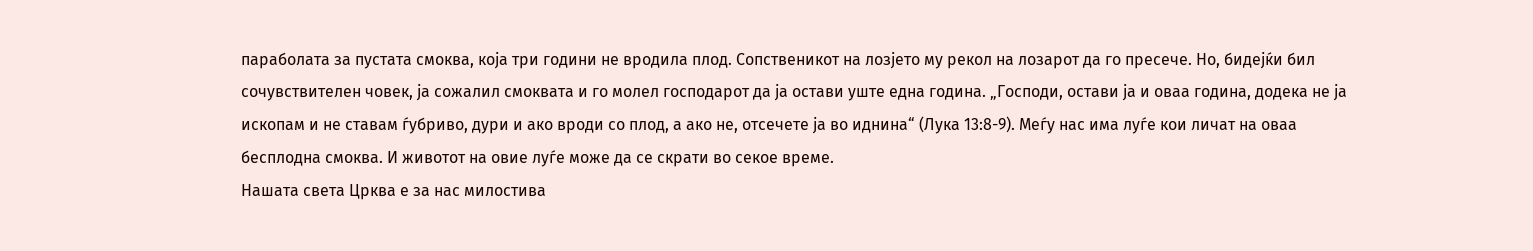параболата за пустата смоква, која три години не вродила плод. Сопственикот на лозјето му рекол на лозарот да го пресече. Но, бидејќи бил сочувствителен човек, ја сожалил смоквата и го молел господарот да ја остави уште една година. „Господи, остави ја и оваа година, додека не ја ископам и не ставам ѓубриво, дури и ако вроди со плод, а ако не, отсечете ја во иднина“ (Лука 13:8-9). Меѓу нас има луѓе кои личат на оваа бесплодна смоква. И животот на овие луѓе може да се скрати во секое време.
Нашата света Црква е за нас милостива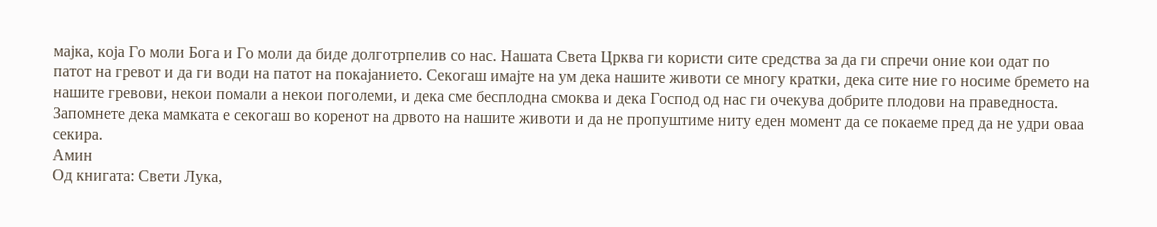мајка, која Го моли Бога и Го моли да биде долготрпелив со нас. Нашата Света Црква ги користи сите средства за да ги спречи оние кои одат по патот на гревот и да ги води на патот на покајанието. Секогаш имајте на ум дека нашите животи се многу кратки, дека сите ние го носиме бремето на нашите гревови, некои помали а некои поголеми, и дека сме бесплодна смоква и дека Господ од нас ги очекува добрите плодови на праведноста.
Запомнете дека мамката е секогаш во коренот на дрвото на нашите животи и да не пропуштиме ниту еден момент да се покаеме пред да не удри оваа секира.
Амин
Од книгата: Свети Лука,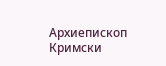Архиепископ Кримски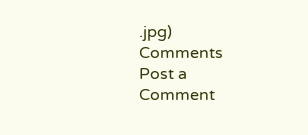.jpg)
Comments
Post a Comment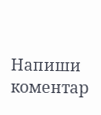Напиши коментар